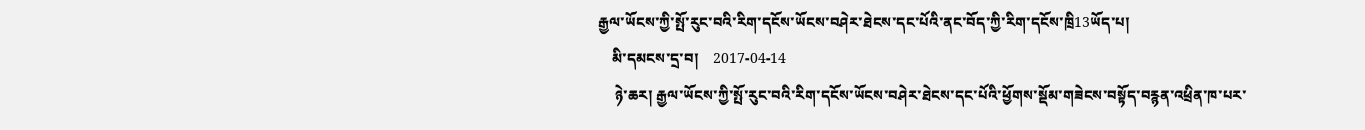རྒྱལ་ཡོངས་ཀྱི་སྤོ་རུང་བའི་རིག་དངོས་ཡོངས་བཤེར་ཐེངས་དང་པོའི་ནང་བོད་ཀྱི་རིག་དངོས་ཁྲི13ཡོད་པ།
    མི་དམངས་དྲ་བ།    2017-04-14
     ཉེ་ཆར། རྒྱལ་ཡོངས་ཀྱི་སྤོ་རུང་བའི་རིག་དངོས་ཡོངས་བཤེར་ཐེངས་དང་པོའི་ཕྱོགས་སྡོམ་གཟེངས་བསྟོད་བརྙན་འཕྲིན་ཁ་པར་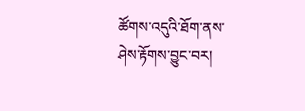ཚོགས་འདུའི་ཐོག་ནས་ཤེས་རྟོགས་བྱུང་བར།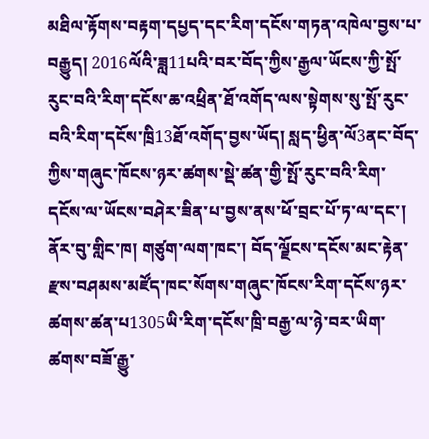མཐིལ་རྟོགས་བརྟག་དཔྱད་དང་རིག་དངོས་གཏན་འཁེལ་བྱས་པ་བརྒྱུད། 2016ལོའི་ཟླ11པའི་བར་བོད་ཀྱིས་རྒྱལ་ཡོངས་ཀྱི་སྤོ་རུང་བའི་རིག་དངོས་ཆ་འཕྲིན་ཐོ་འགོད་ལས་སྟེགས་སུ་སྤོ་རུང་བའི་རིག་དངོས་ཁྲི13ཐོ་འགོད་བྱས་ཡོད། སླད་ཕྱིན་ལོ3ནང་བོད་ཀྱིས་གཞུང་ཁོངས་ཉར་ཚགས་སྡེ་ཚན་གྱི་སྤོ་རུང་བའི་རིག་དངོས་ལ་ཡོངས་བཤེར་ཟིན་པ་བྱས་ནས་ཕོ་བྲང་པོ་ཏ་ལ་དང་། ནོར་བུ་གླིང་ཁ། གཙུག་ལག་ཁང་། བོད་ལྗོངས་དངོས་མང་རྟེན་རྫས་བཤམས་མཛོད་ཁང་སོགས་གཞུང་ཁོངས་རིག་དངོས་ཉར་ཚགས་ཚན་པ1305ཡི་རིག་དངོས་ཁྲི་བརྒྱ་ལ་ཉེ་བར་ཡིག་ཚགས་བཟོ་རྒྱུ་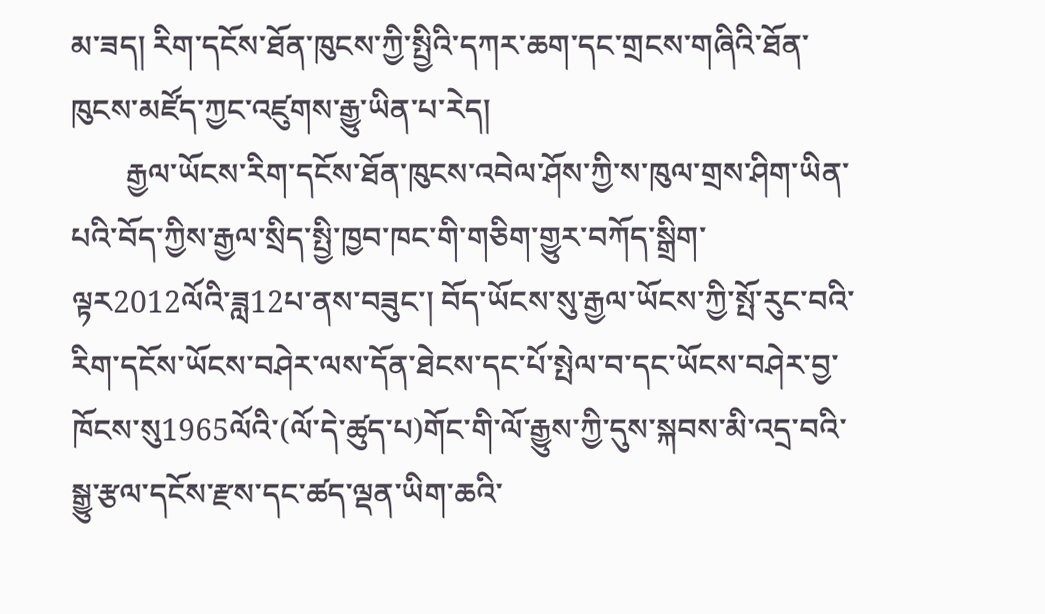མ་ཟད། རིག་དངོས་ཐོན་ཁུངས་ཀྱི་སྤྱིའི་དཀར་ཆག་དང་གྲངས་གཞིའི་ཐོན་ཁུངས་མཛོད་ཀྱང་འཛུགས་རྒྱུ་ཡིན་པ་རེད།
       རྒྱལ་ཡོངས་རིག་དངོས་ཐོན་ཁུངས་འབེལ་ཤོས་ཀྱི་ས་ཁུལ་གྲས་ཤིག་ཡིན་པའི་བོད་ཀྱིས་རྒྱལ་སྲིད་སྤྱི་ཁྱབ་ཁང་གི་གཅིག་གྱུར་བཀོད་སྒྲིག་ལྟར2012ལོའི་ཟླ12པ་ནས་བཟུང་། བོད་ཡོངས་སུ་རྒྱལ་ཡོངས་ཀྱི་སྤོ་རུང་བའི་རིག་དངོས་ཡོངས་བཤེར་ལས་དོན་ཐེངས་དང་པོ་སྤེལ་བ་དང་ཡོངས་བཤེར་བྱ་ཁོངས་སུ1965ལོའི་(ལོ་དེ་ཚུད་པ)གོང་གི་ལོ་རྒྱུས་ཀྱི་དུས་སྐབས་མི་འདྲ་བའི་སྒྱུ་རྩལ་དངོས་རྫས་དང་ཚད་ལྡན་ཡིག་ཆའི་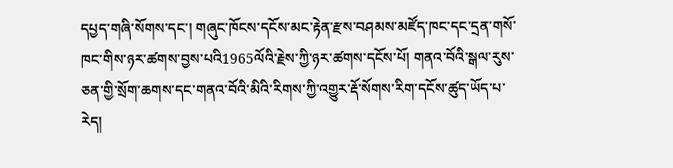དཔྱད་གཞི་སོགས་དང་། གཞུང་ཁོངས་དངོས་མང་རྟེན་རྫས་བཤམས་མཛོད་ཁང་དང་དྲན་གསོ་ཁང་གིས་ཉར་ཚགས་བྱས་པའི1965ལོའི་རྗེས་ཀྱི་ཉར་ཚགས་དངོས་པོ། གནའ་བོའི་སྒལ་རུས་ཅན་གྱི་སྲོག་ཆགས་དང་གནའ་བོའི་མིའི་རིགས་ཀྱི་འགྱུར་རྡོ་སོགས་རིག་དངོས་ཚུད་ཡོད་པ་རེད།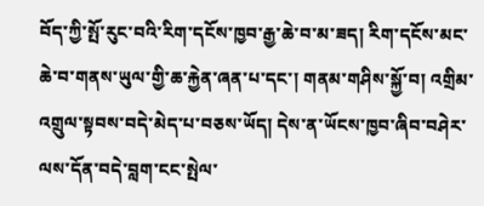བོད་ཀྱི་སྤོ་རུང་བའི་རིག་དངོས་ཁྱབ་རྒྱ་ཆེ་བ་མ་ཟད། རིག་དངོས་མང་ཆེ་བ་གནས་ཡུལ་གྱི་ཆ་རྐྱེན་ཞན་པ་དང་། གནམ་གཤིས་སྐྱོ་བ། འགྲིམ་འགྲུལ་སྟབས་བདེ་མེད་པ་བཅས་ཡོད། དེས་ན་ཡོངས་ཁྱབ་ཞིབ་བཤེར་ལས་དོན་བདེ་བླག་ངང་སྤེལ་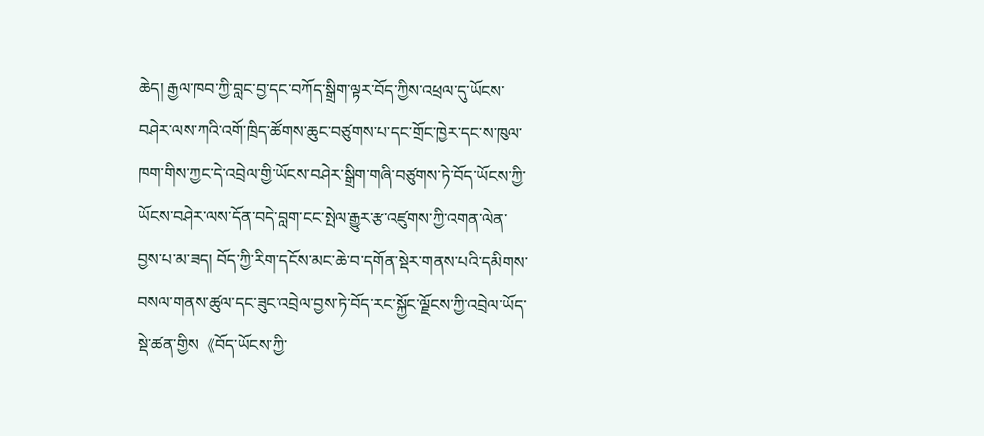ཆེད། རྒྱལ་ཁབ་ཀྱི་བླང་བྱ་དང་བཀོད་སྒྲིག་ལྟར་བོད་ཀྱིས་འཕྲལ་དུ་ཡོངས་བཤེར་ལས་ཀའི་འགོ་ཁྲིད་ཚོགས་ཆུང་བཙུགས་པ་དང་གྲོང་ཁྱེར་དང་ས་ཁུལ་ཁག་གིས་ཀྱང་དེ་འབྲེལ་གྱི་ཡོངས་བཤེར་སྒྲིག་གཞི་བཙུགས་ཏེ་བོད་ཡོངས་ཀྱི་ཡོངས་བཤེར་ལས་དོན་བདེ་བླག་ངང་སྤེལ་རྒྱུར་རྩ་འཛུགས་ཀྱི་འགན་ལེན་བྱས་པ་མ་ཟད། བོད་ཀྱི་རིག་དངོས་མང་ཆེ་བ་དགོན་སྡེར་གནས་པའི་དམིགས་བསལ་གནས་ཚུལ་དང་ཟུང་འབྲེལ་བྱས་ཏེ་བོད་རང་སྐྱོང་ལྗོངས་ཀྱི་འབྲེལ་ཡོད་སྡེ་ཚན་གྱིས《བོད་ཡོངས་ཀྱི་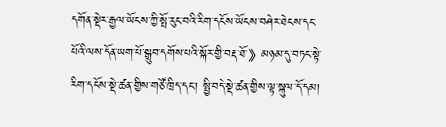དགོན་སྡེར་རྒྱལ་ཡོངས་ཀྱི་སྤོ་རུང་བའི་རིག་དངོས་ཡོངས་བཤེར་ཐེངས་དང་པོའི་ལས་དོན་ཡག་པོ་སྒྲུབ་དགོས་པའི་སྐོར་གྱི་བརྡ་ཐོ་》མཉམ་དུ་བཏང་སྟེ་རིག་དངོས་སྡེ་ཚན་གྱིས་གཙོ་ཁྲིད་དང་། སྤྱི་བདེ་སྡེ་ཚན་གྱིས་ལྟ་སྐུལ་དོ་དམ།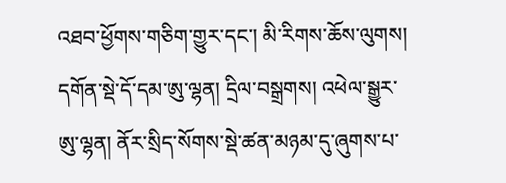འཐབ་ཕྱོགས་གཅིག་གྱུར་དང་། མི་རིགས་ཆོས་ལུགས། དགོན་སྡེ་དོ་དམ་ཨུ་ལྷན། དྲིལ་བསྒྲགས། འཕེལ་སྒྱུར་ཨུ་ལྷན། ནོར་སྲིད་སོགས་སྡེ་ཚན་མཉམ་དུ་ཞུགས་པ་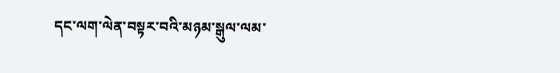དང་ལག་ལེན་བསྟར་བའི་མཉམ་སྒུལ་ལམ་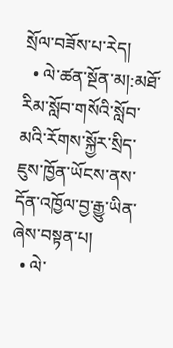སྲོལ་བཟོས་པ་རེད།
  • ལེ་ཚན་སྔོན་མ།:མཐོ་རིམ་སློབ་གསོའི་སློབ་མའི་རོགས་སྐྱོར་སྲིད་ཇུས་ཁྱོན་ཡོངས་ནས་དོན་འཁྱོལ་བྱ་རྒྱུ་ཡིན་ཞེས་བསྟན་པ།
  • ལེ་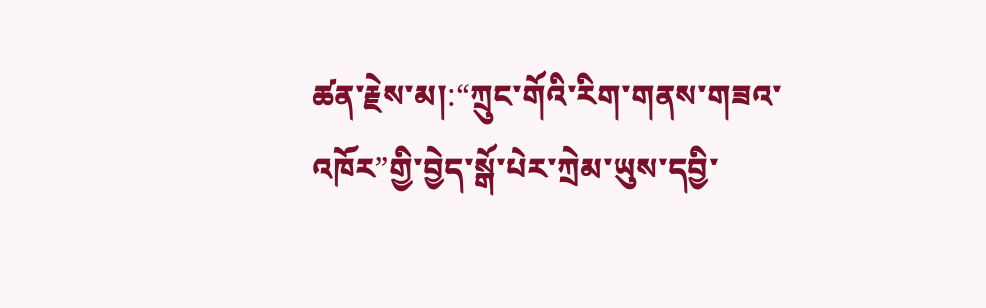ཚན་རྗེས་མ།:“ཀྲུང་གོའི་རིག་གནས་གཟའ་འཁོར”གྱི་བྱེད་སྒོ་པེར་ཀྲེམ་ཡུས་དབྱི་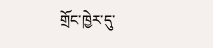གྲོང་ཁྱེར་དུ་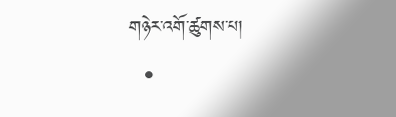གཉེར་འགོ་ཚུགས་པ།
  •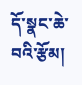དོ་སྣང་ཆེ་བའི་རྩོམ།